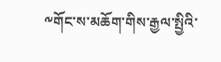༸གོང་ས་མཆོག་གིས་རྒྱལ་སྤྱིའི་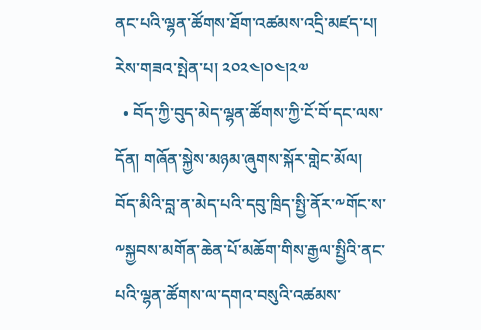ནང་པའི་ལྷན་ཚོགས་ཐོག་འཚམས་འདྲི་མཛད་པ།
རེས་གཟའ་སྤེན་པ། ༢༠༢༤།༠༤།༢༧
  • བོད་ཀྱི་བུད་མེད་ལྷན་ཚོགས་ཀྱི་ངོ་བོ་དང་ལས་དོན། གཞོན་སྐྱེས་མཉམ་ཞུགས་སྐོར་གླེང་མོལ།
བོད་མིའི་བླ་ན་མེད་པའི་དབུ་ཁྲིད་སྤྱི་ནོར་༸གོང་ས་༸སྐྱབས་མགོན་ཆེན་པོ་མཆོག་གིས་རྒྱལ་སྤྱིའི་ནང་པའི་ལྷན་ཚོགས་ལ་དགའ་བསུའི་འཚམས་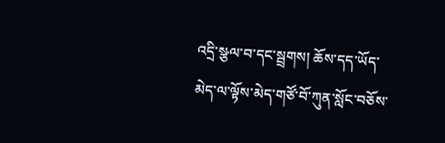འདྲི་སྩལ་བ་དང་སྦྲགས། ཆོས་དད་ཡོད་མེད་ལ་ལྟོས་མེད་གཙོ་བོ་ཀུན་སློང་བཅོས་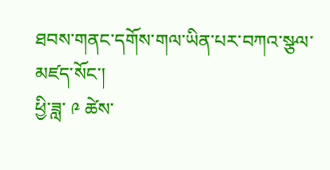ཐབས་གནང་དགོས་གལ་ཡིན་པར་བཀའ་སྩལ་མཛད་སོང་།
ཕྱི་ཟླ་ ༩ ཚེས་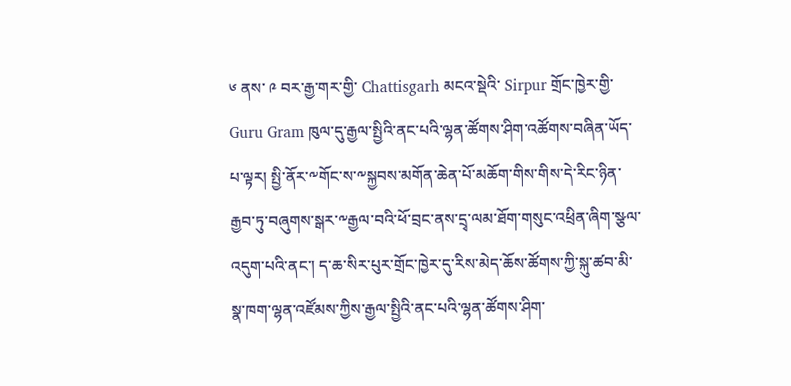༦ ནས་ ༩ བར་རྒྱ་གར་གྱི་ Chattisgarh མངའ་སྡེའི་ Sirpur གྲོང་ཁྱེར་གྱི་ Guru Gram ཁུལ་དུ་རྒྱལ་སྤྱིའི་ནང་པའི་ལྷན་ཚོགས་ཤིག་འཚོགས་བཞིན་ཡོད་པ་ལྟར། སྤྱི་ནོར་༸གོང་ས་༸སྐྱབས་མགོན་ཆེན་པོ་མཆོག་གིས་གིས་དེ་རིང་ཉིན་རྒྱབ་ཏུ་བཞུགས་སྒར་༸རྒྱལ་བའི་ཕོ་བྲང་ནས་དྲྭ་ལམ་ཐོག་གསུང་འཕྲིན་ཞིག་སྩལ་འདུག་པའི་ནང་། ད་ཆ་སིར་པུར་གྲོང་ཁྱེར་དུ་རིས་མེད་ཆོས་ཚོགས་ཀྱི་སྐུ་ཚབ་མི་སྣ་ཁག་ལྷན་འཛོམས་ཀྱིས་རྒྱལ་སྤྱིའི་ནང་པའི་ལྷན་ཚོགས་ཤིག་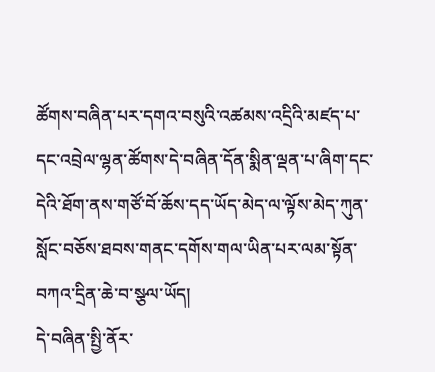ཚོགས་བཞིན་པར་དགའ་བསུའི་འཚམས་འདྲིའི་མཛད་པ་དང་འབྲེལ་ལྷན་ཚོགས་དེ་བཞིན་དོན་སྨིན་ལྡན་པ་ཞིག་དང་དེའི་ཐོག་ནས་གཙོ་བོ་ཆོས་དད་ཡོད་མེད་ལ་ལྟོས་མེད་ཀུན་སློང་བཅོས་ཐབས་གནང་དགོས་གལ་ཡིན་པར་ལམ་སྟོན་བཀའ་དྲིན་ཆེ་བ་སྩལ་ཡོད།
དེ་བཞིན་སྤྱི་ནོར་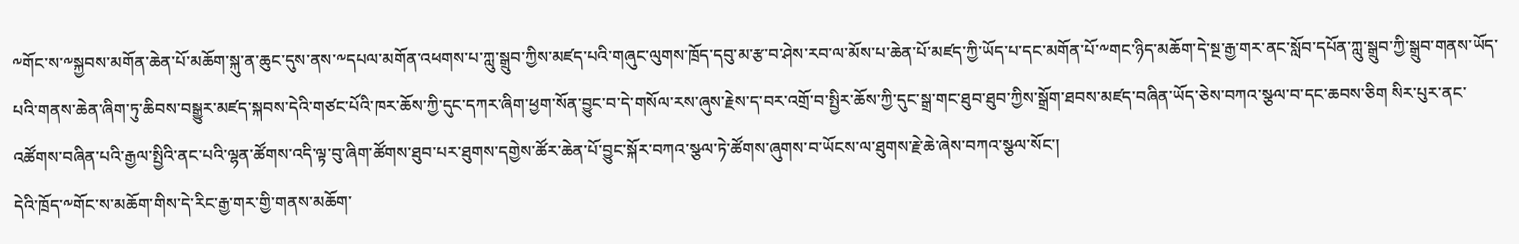༸གོང་ས་༸སྐྱབས་མགོན་ཆེན་པོ་མཆོག་སྐུ་ན་ཆུང་དུས་ནས་༸དཔལ་མགོན་འཕགས་པ་ཀླུ་སྒྲུབ་ཀྱིས་མཛད་པའི་གཞུང་ལུགས་ཁྲོད་དབུ་མ་རྩ་བ་ཤེས་རབ་ལ་མོས་པ་ཆེན་པོ་མཛད་ཀྱི་ཡོད་པ་དང་མགོན་པོ་༸གང་ཉིད་མཆོག་དེ་སྔ་རྒྱ་གར་ནང་སློབ་དཔོན་ཀླུ་སྒྲུབ་ཀྱི་སྒྲུབ་གནས་ཡོད་པའི་གནས་ཆེན་ཞིག་ཏུ་ཆིབས་བསྒྱུར་མཛད་སྐབས་དེའི་གཙང་པོའི་ཁར་ཆོས་ཀྱི་དུང་དཀར་ཞིག་ཕྱག་སོན་བྱུང་བ་དེ་གསོལ་རས་ཞུས་རྗེས་ད་བར་འགྲོ་བ་སྤྱིར་ཆོས་ཀྱི་དུང་སྒྲ་གང་ཐུབ་ཐུབ་ཀྱིས་སྒྲོག་ཐབས་མཛད་བཞིན་ཡོད་ཅེས་བཀའ་སྩལ་བ་དང་ཆབས་ཅིག སིར་པུར་ནང་འཚོགས་བཞིན་པའི་རྒྱལ་སྤྱིའི་ནང་པའི་ལྷན་ཚོགས་འདི་ལྟ་བུ་ཞིག་ཚོགས་ཐུབ་པར་ཐུགས་དགྱེས་ཚོར་ཆེན་པོ་བྱུང་སྐོར་བཀའ་སྩལ་ཏེ་ཚོགས་ཞུགས་བ་ཡོངས་ལ་ཐུགས་རྗེ་ཆེ་ཞེས་བཀའ་སྩལ་སོང་།
དེའི་ཁྲོད་༸གོང་ས་མཆོག་གིས་དེ་རིང་རྒྱ་གར་གྱི་གནས་མཆོག་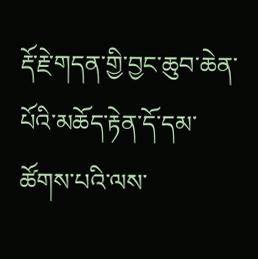རྡོ་རྗེ་གདན་གྱི་བྱང་ཆུབ་ཆེན་པོའི་མཆོད་རྟེན་དོ་དམ་ཚོགས་པའི་ལས་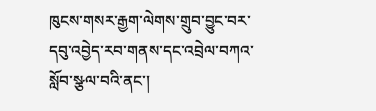ཁུངས་གསར་རྒྱག་ལེགས་གྲུབ་བྱུང་བར་དབུ་འབྱེད་རབ་གནས་དང་འབྲེལ་བཀའ་སློབ་སྩལ་བའི་ནང་།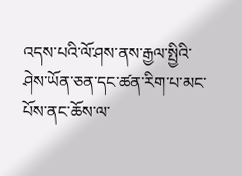འདས་པའི་ལོ་ཤས་ནས་རྒྱལ་སྤྱིའི་ཤེས་ཡོན་ཅན་དང་ཚན་རིག་པ་མང་པོས་ནང་ཆོས་ལ་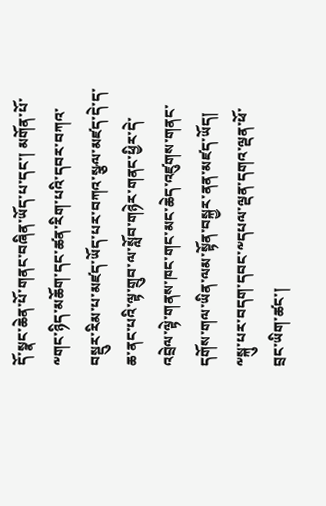དོ་སྣང་ཆེན་པོ་གནང་བཞིན་ཡོད་པ་དང་། མགོན་པོ་༸གང་ཉིད་མཆོག་དང་ཚན་རིག་པའི་དབར་བཀའ་བསྡུར་རིམ་པ་མཛད་ཡོད་པར་བཀའ་སྩལ་མཛད་དེ་ད་ཆ་ནང་པའི་ལྟ་གྲུབ་ལ་སློབ་གཉེར་གནང་ཕྱིར་དེ་འབྲེལ་ལྟེ་གནས་ཁང་གང་མང་ཆེད་འཛུགས་གནང་དགོས་གལ་ཡིན་ལམ་སྟོན་བསྐྱར་ནན་མཛད་ཡོད། ༸སྐུ་པར་བདག་དབང་༸དཔལ་ལྡན་དགའ་ལྡན་ཕོ་བྲང་ཡིག་ཚང་།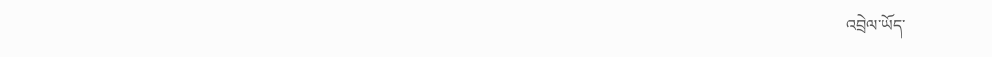འབྲེལ་ཡོད་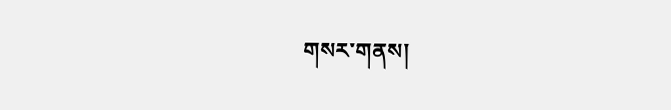གསར་གནས།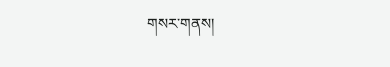གསར་གནས།